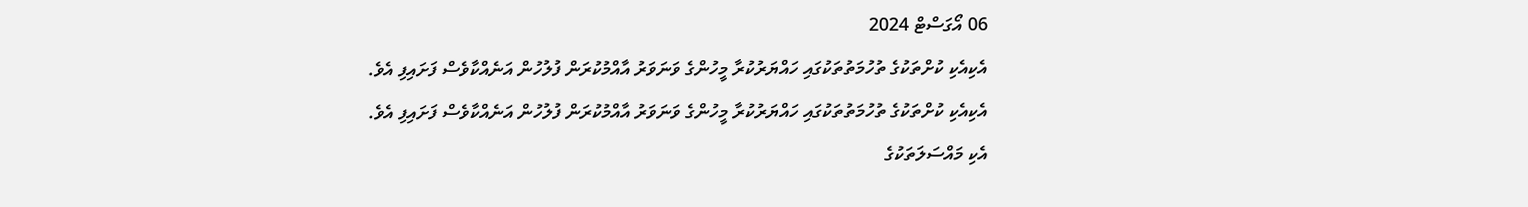06 އޯގަސްޓް 2024
އެކިއެކި ކުށްތަކުގެ ތުހުމަތުތަކުގައި ހައްޔަރުކުރާ މީހުންގެ ވަނަވަރު އާއްމުކުރަން ފުލުހުން އަނެއްކާވެސް ފަށައިފި އެވެ.
އެކިއެކި ކުށްތަކުގެ ތުހުމަތުތަކުގައި ހައްޔަރުކުރާ މީހުންގެ ވަނަވަރު އާއްމުކުރަން ފުލުހުން އަނެއްކާވެސް ފަށައިފި އެވެ.
އެކި މައްސަލަތަކުގެ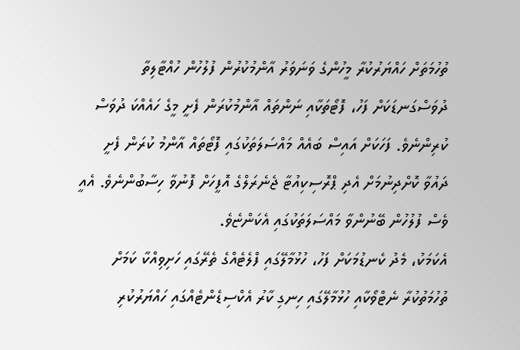ތުހުމަތަށް ހައްޔަރުކުރާ މީހުންގެ ވަނަވަރު އާންމުކުރުން ފުލުހުން ހުއްޓާލިތާ ދުވަސްގަނޑަކަށް ފަހު، ފޮޓޯތަކާއި ނަންތައް އާންމުކުރަން ފެށީ މީގެ ހައެއްކަ ދުވަސް ކުރިންނެވެ. ފަހަކަށް އައިސް ބައެއް މައްސަލަތަކުގައި ފޮޓޯތައް އާންމު ކުރަން ފެށީ ދައުވާ ކޮށްދިނުމަށް އެދި ޕްރޮސިކިއުޓާ ޖެނެރަލްގެ އޮފީހަށް ފޮނުވާ ހިސާބުންނެވެ. އެއީ ވެސް ފުލުހުން ބޭނުންވާ މައްސަލަތަކުގައި އެކަންޏެވެ.
އެކަމަކު، މެދު ކެނޑުމަކަށް ފަހު، ހުޅުމާލޭގައި ފްލެޓެއްގެ ތެރޭގައި ހަށިވިއްކާ ކަމަށް ތުހުމަތުކުރާ ނެޓްވޯކާއި ހުޅުމާލޭގައި ހިނގި ކާރު އެކްސިޑެންޓެއްގައި ހައްޔަރުކުރި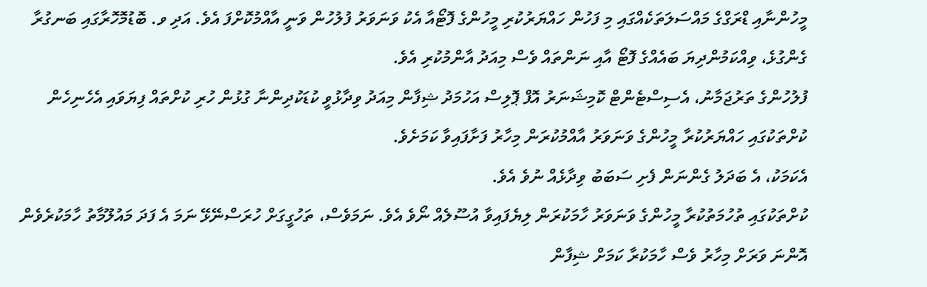މީހުންނާއި ޑްރަގްގެ މައްސަލަތަކެއްގައި މި ފަހުން ހައްޔަރުކުރި މީހުންގެ ފޮޓޯއާ އެކު ވަނަވަރު ފުލުހުން ވަނީ އާއްމުކޮށްފަ އެވެ. އަދި ވ. ބޮޑުމޮހޮރާގައި ބަނގުރާ ގެންގުޅެ، ވިއްކަމުންދިޔަ ބައެއްގެ ފޮޓޯ އާއި ނަންތައް ވެސް މިއަދު އާންމުކުރި އެވެ.
ފުލުހުންގެ ތަރުޖަމާނު، އެސިސްޓެންޓް ކޮމިޝަނަރު އޮފް ޕޮލިސް އަހުމަދު ޝިފާން މިއަދު ވިދާޅުވީ ކުޑަކުދިންނާ ގުޅުން ހުރި ކުށްތައް ފިޔަވައި އެހެނިހެން ކުށްތަކުގައި ހައްޔަރުކުރާ މީހުންގެ ވަނަވަރު އާއްމުކުރަން މިހާރު ފަށާފައިވާ ކަމަށެވެ.
އެކަމަކު، އެ ބަދަލު ގެންނަން ފެށި ސަބަބު ވިދާޅެއް ނުވެ އެވެ.
ކުށްތަކުގައި ތުހުމަތުކުރާ މީހުންގެ ވަނަވަރު ހާމަކުރަން ލިޔެފައިވާ އުސޫލެއް ނޯވެ އެވެ. ނަމަވެސް، ތަހުގީގަށް ހުރަސްނޭޅޭ ނަމަ އެ ފަދަ މައުލޫމާތު ހާމަކުރެވެން އޮންނަ ވަރަށް މިހާރު ވެސް ހާމަކުރާ ކަމަށް ޝިފާން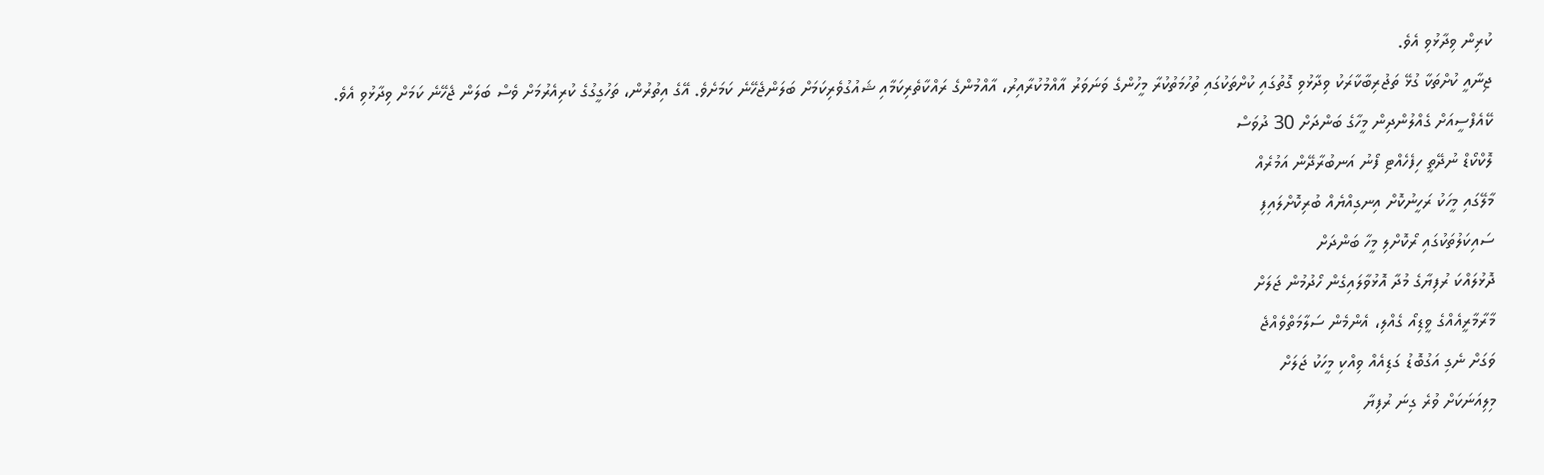ކުރިން ވިދާޅުވި އެވެ.
ޖިނާއީ ކުށްތަކާ ގުޅޭ ތަޖުރިބާކާރަކު ވިދާޅުވި ގޮތުގައި ކުށްތަކުގައި ތުހުމަތުކުރާ މީހުންގެ ވަނަވަރު އާއްމުކުރާއިރު، އާއްމުންގެ ރައްކާތެރިކަމާއި ޝައުގުވެރިކަމަށް ބަލަންޖެހޭނެ ކަމަށެވެ. އޭގެ އިތުރުން، ތަހުގީގުގެ ކުރިއެރުމަށް ވެސް ބަލަން ޖެހޭނެ ކަމަށް ވިދާޅުވި އެވެ.
ކޭއެފްސީއަށް ގެއްލުންދިން މީހާގެ ބަންދަށް 30 ދުވަސް
ލޮކްކޯޑް ނުދޭތީ ހިފެހެއްޓި ފޯނު އަނބުރާދޭން އަމުރެއް
މާލޭގައި މީހަކު ރަހީނުކޮށް އިނގިއްޔެއް ބުރިކޮށްލައިފި
ސައިކަލުތަކުގައި ރޯކޮށްލި މީހާ ބަންދަށް
ދޮޅުލައްކަ ރުފިޔާގެ މުދާ އޮޅުވާލައިގެން ހޯދުމުން ޖަލަށް
މާރާމާރީއެއްގެ ވީޑިއޯ ގެއްލި، އެންމެން ސަލާމަތްވެއްޖެ
ވަގަށް ނެގި އަގުބޮޑު ގަޑިއެއް ވިއްކި މީހަކު ޖަލަށް
މިލިއަނަކަށް ވުރެ ގިނަ ރުފިޔާ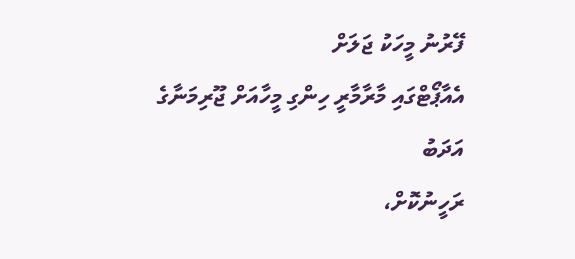ފޭރުނު މީހަކު ޖަލަށް
އެއާޕޯޓްގައި މާރާމާރީ ހިންގި މީހާއަށް ޖޫރިމަނާގެ އަދަބު
ރަހީނުކޮށް،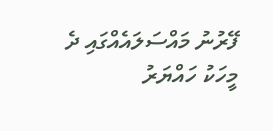ފޭރުނު މައްސަލައެއްގައި ދެ މީހަކު ހައްޔަރު